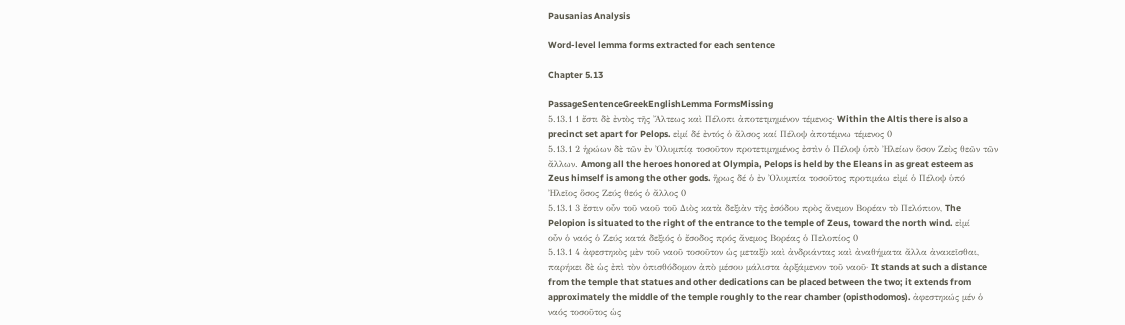Pausanias Analysis

Word-level lemma forms extracted for each sentence

Chapter 5.13

PassageSentenceGreekEnglishLemma FormsMissing
5.13.1 1 ἔστι δὲ ἐντὸς τῆς Ἄλτεως καὶ Πέλοπι ἀποτετμημένον τέμενος· Within the Altis there is also a precinct set apart for Pelops. εἰμί δέ ἐντός ὁ ἄλσος καί Πέλοψ ἀποτέμνω τέμενος 0
5.13.1 2 ἡρώων δὲ τῶν ἐν Ὀλυμπίᾳ τοσοῦτον προτετιμημένος ἐστὶν ὁ Πέλοψ ὑπὸ Ἠλείων ὅσον Ζεὺς θεῶν τῶν ἄλλων. Among all the heroes honored at Olympia, Pelops is held by the Eleans in as great esteem as Zeus himself is among the other gods. ἥρως δέ ὁ ἐν Ὀλυμπία τοσοῦτος προτιμάω εἰμί ὁ Πέλοψ ὑπό Ἠλεῖος ὅσος Ζεύς θεός ὁ ἄλλος 0
5.13.1 3 ἔστιν οὖν τοῦ ναοῦ τοῦ Διὸς κατὰ δεξιὰν τῆς ἐσόδου πρὸς ἄνεμον Βορέαν τὸ Πελόπιον, The Pelopion is situated to the right of the entrance to the temple of Zeus, toward the north wind. εἰμί οὖν ὁ ναός ὁ Ζεύς κατά δεξιός ὁ ἔσοδος πρός ἄνεμος Βορέας ὁ Πελοπίος 0
5.13.1 4 ἀφεστηκὸς μὲν τοῦ ναοῦ τοσοῦτον ὡς μεταξὺ καὶ ἀνδριάντας καὶ ἀναθήματα ἄλλα ἀνακεῖσθαι, παρήκει δὲ ὡς ἐπὶ τὸν ὀπισθόδομον ἀπὸ μέσου μάλιστα ἀρξάμενον τοῦ ναοῦ· It stands at such a distance from the temple that statues and other dedications can be placed between the two; it extends from approximately the middle of the temple roughly to the rear chamber (opisthodomos). ἀφεστηκώς μέν ὁ ναός τοσοῦτος ὡς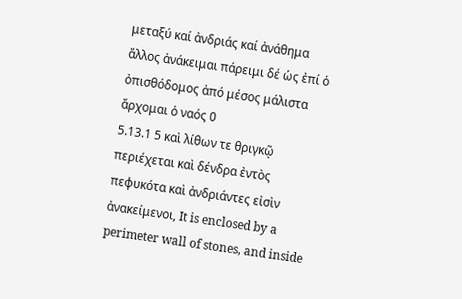μεταξύ καί ἀνδριάς καί ἀνάθημα ἄλλος ἀνάκειμαι πάρειμι δέ ὡς ἐπί ὁ ὀπισθόδομος ἀπό μέσος μάλιστα ἄρχομαι ὁ ναός 0
5.13.1 5 καὶ λίθων τε θριγκῷ περιέχεται καὶ δένδρα ἐντὸς πεφυκότα καὶ ἀνδριάντες εἰσὶν ἀνακείμενοι, It is enclosed by a perimeter wall of stones, and inside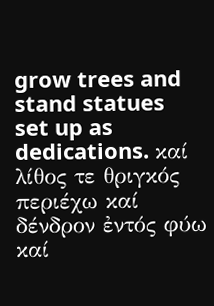grow trees and stand statues set up as dedications. καί λίθος τε θριγκός περιέχω καί δένδρον ἐντός φύω καί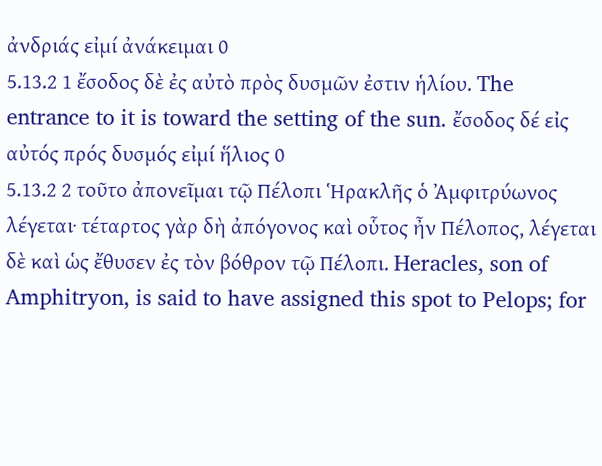ἀνδριάς εἰμί ἀνάκειμαι 0
5.13.2 1 ἔσοδος δὲ ἐς αὐτὸ πρὸς δυσμῶν ἐστιν ἡλίου. The entrance to it is toward the setting of the sun. ἔσοδος δέ εἰς αὐτός πρός δυσμός εἰμί ἥλιος 0
5.13.2 2 τοῦτο ἀπονεῖμαι τῷ Πέλοπι Ἡρακλῆς ὁ Ἀμφιτρύωνος λέγεται· τέταρτος γὰρ δὴ ἀπόγονος καὶ οὗτος ἦν Πέλοπος, λέγεται δὲ καὶ ὡς ἔθυσεν ἐς τὸν βόθρον τῷ Πέλοπι. Heracles, son of Amphitryon, is said to have assigned this spot to Pelops; for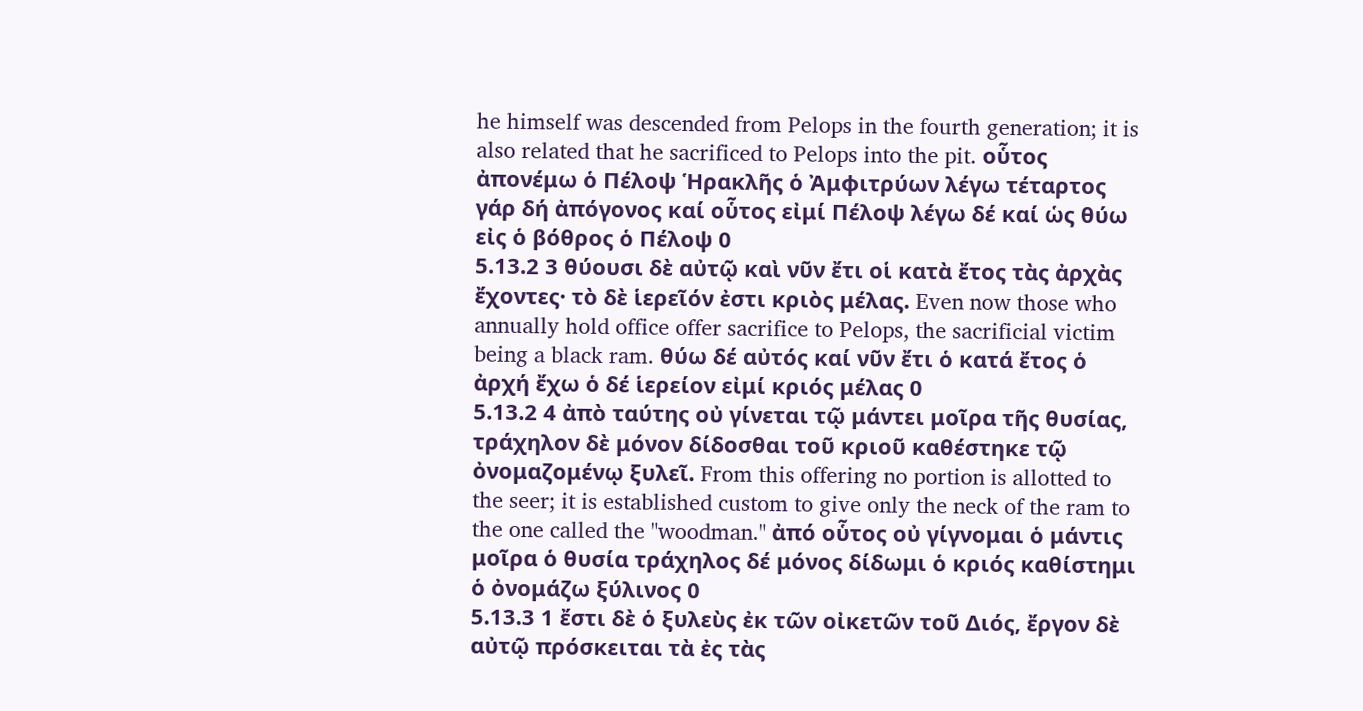he himself was descended from Pelops in the fourth generation; it is also related that he sacrificed to Pelops into the pit. οὗτος ἀπονέμω ὁ Πέλοψ Ἡρακλῆς ὁ Ἀμφιτρύων λέγω τέταρτος γάρ δή ἀπόγονος καί οὗτος εἰμί Πέλοψ λέγω δέ καί ὡς θύω εἰς ὁ βόθρος ὁ Πέλοψ 0
5.13.2 3 θύουσι δὲ αὐτῷ καὶ νῦν ἔτι οἱ κατὰ ἔτος τὰς ἀρχὰς ἔχοντες· τὸ δὲ ἱερεῖόν ἐστι κριὸς μέλας. Even now those who annually hold office offer sacrifice to Pelops, the sacrificial victim being a black ram. θύω δέ αὐτός καί νῦν ἔτι ὁ κατά ἔτος ὁ ἀρχή ἔχω ὁ δέ ἱερείον εἰμί κριός μέλας 0
5.13.2 4 ἀπὸ ταύτης οὐ γίνεται τῷ μάντει μοῖρα τῆς θυσίας, τράχηλον δὲ μόνον δίδοσθαι τοῦ κριοῦ καθέστηκε τῷ ὀνομαζομένῳ ξυλεῖ. From this offering no portion is allotted to the seer; it is established custom to give only the neck of the ram to the one called the "woodman." ἀπό οὗτος οὐ γίγνομαι ὁ μάντις μοῖρα ὁ θυσία τράχηλος δέ μόνος δίδωμι ὁ κριός καθίστημι ὁ ὀνομάζω ξύλινος 0
5.13.3 1 ἔστι δὲ ὁ ξυλεὺς ἐκ τῶν οἰκετῶν τοῦ Διός, ἔργον δὲ αὐτῷ πρόσκειται τὰ ἐς τὰς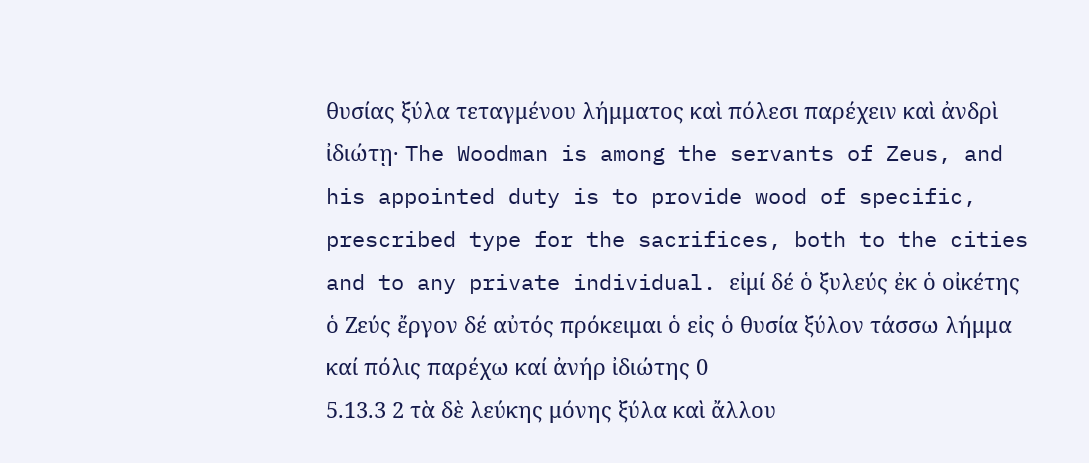θυσίας ξύλα τεταγμένου λήμματος καὶ πόλεσι παρέχειν καὶ ἀνδρὶ ἰδιώτῃ· The Woodman is among the servants of Zeus, and his appointed duty is to provide wood of specific, prescribed type for the sacrifices, both to the cities and to any private individual. εἰμί δέ ὁ ξυλεύς ἐκ ὁ οἰκέτης ὁ Ζεύς ἔργον δέ αὐτός πρόκειμαι ὁ εἰς ὁ θυσία ξύλον τάσσω λήμμα καί πόλις παρέχω καί ἀνήρ ἰδιώτης 0
5.13.3 2 τὰ δὲ λεύκης μόνης ξύλα καὶ ἄλλου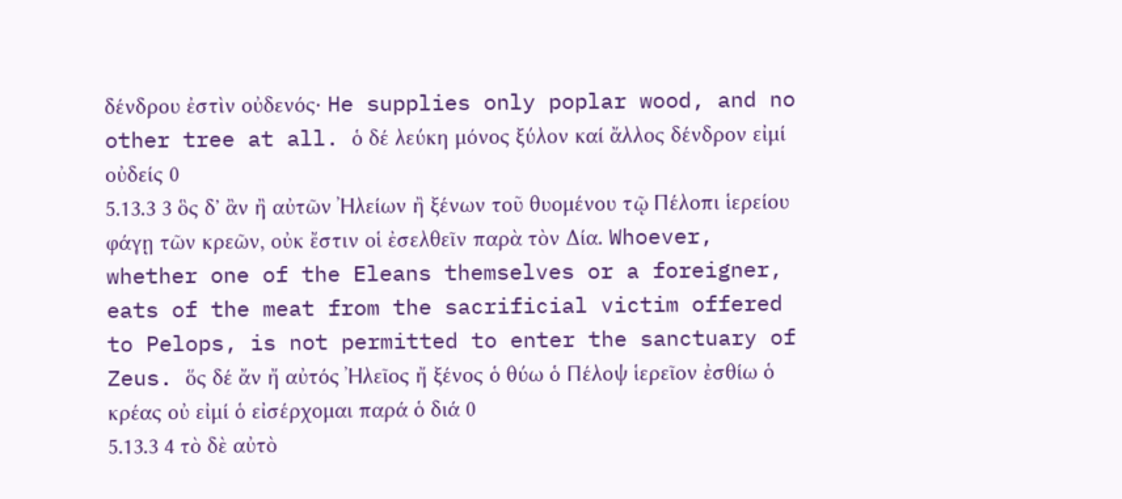δένδρου ἐστὶν οὐδενός· He supplies only poplar wood, and no other tree at all. ὁ δέ λεύκη μόνος ξύλον καί ἄλλος δένδρον εἰμί οὐδείς 0
5.13.3 3 ὃς δʼ ἂν ἢ αὐτῶν Ἠλείων ἢ ξένων τοῦ θυομένου τῷ Πέλοπι ἱερείου φάγῃ τῶν κρεῶν, οὐκ ἔστιν οἱ ἐσελθεῖν παρὰ τὸν Δία. Whoever, whether one of the Eleans themselves or a foreigner, eats of the meat from the sacrificial victim offered to Pelops, is not permitted to enter the sanctuary of Zeus. ὅς δέ ἄν ἤ αὐτός Ἠλεῖος ἤ ξένος ὁ θύω ὁ Πέλοψ ἱερεῖον ἐσθίω ὁ κρέας οὐ εἰμί ὁ εἰσέρχομαι παρά ὁ διά 0
5.13.3 4 τὸ δὲ αὐτὸ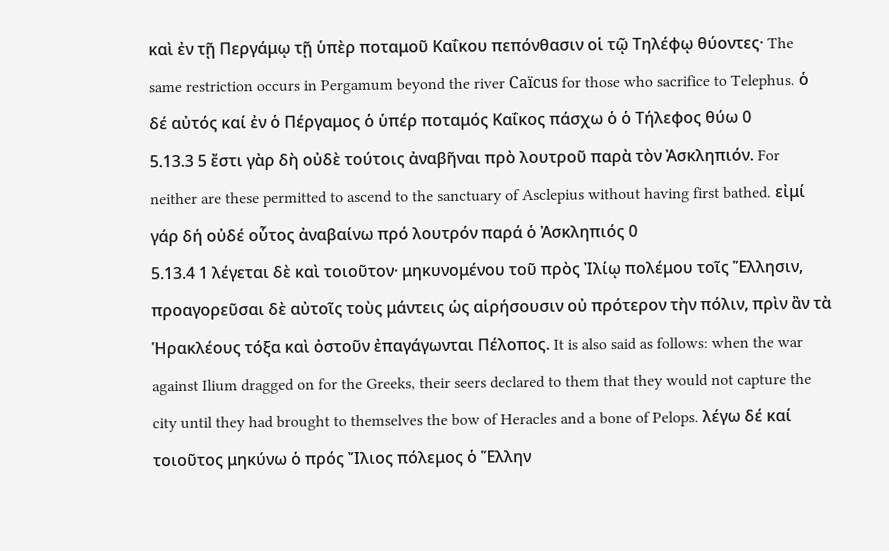καὶ ἐν τῇ Περγάμῳ τῇ ὑπὲρ ποταμοῦ Καΐκου πεπόνθασιν οἱ τῷ Τηλέφῳ θύοντες· The same restriction occurs in Pergamum beyond the river Caïcus for those who sacrifice to Telephus. ὁ δέ αὐτός καί ἐν ὁ Πέργαμος ὁ ὑπέρ ποταμός Καΐκος πάσχω ὁ ὁ Τήλεφος θύω 0
5.13.3 5 ἔστι γὰρ δὴ οὐδὲ τούτοις ἀναβῆναι πρὸ λουτροῦ παρὰ τὸν Ἀσκληπιόν. For neither are these permitted to ascend to the sanctuary of Asclepius without having first bathed. εἰμί γάρ δή οὐδέ οὗτος ἀναβαίνω πρό λουτρόν παρά ὁ Ἀσκληπιός 0
5.13.4 1 λέγεται δὲ καὶ τοιοῦτον· μηκυνομένου τοῦ πρὸς Ἰλίῳ πολέμου τοῖς Ἕλλησιν, προαγορεῦσαι δὲ αὐτοῖς τοὺς μάντεις ὡς αἱρήσουσιν οὐ πρότερον τὴν πόλιν, πρὶν ἂν τὰ Ἡρακλέους τόξα καὶ ὀστοῦν ἐπαγάγωνται Πέλοπος. It is also said as follows: when the war against Ilium dragged on for the Greeks, their seers declared to them that they would not capture the city until they had brought to themselves the bow of Heracles and a bone of Pelops. λέγω δέ καί τοιοῦτος μηκύνω ὁ πρός Ἴλιος πόλεμος ὁ Ἕλλην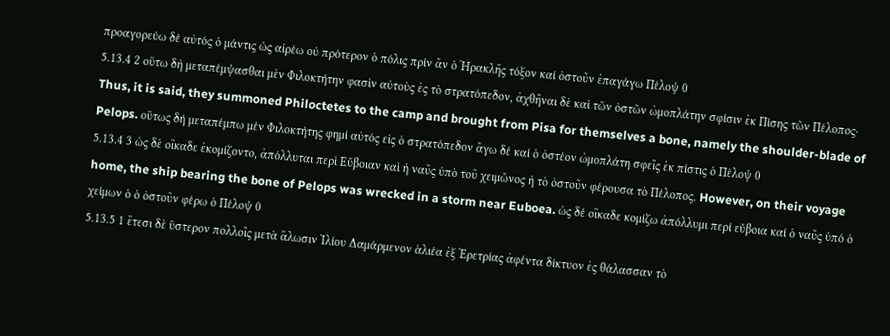προαγορεύω δέ αὐτός ὁ μάντις ὡς αἱρέω οὐ πρότερον ὁ πόλις πρίν ἄν ὁ Ἡρακλῆς τόξον καί ὀστοῦν ἐπαγάγω Πέλοψ 0
5.13.4 2 οὕτω δὴ μεταπέμψασθαι μὲν Φιλοκτήτην φασὶν αὐτοὺς ἐς τὸ στρατόπεδον, ἀχθῆναι δὲ καὶ τῶν ὀστῶν ὠμοπλάτην σφίσιν ἐκ Πίσης τῶν Πέλοπος· Thus, it is said, they summoned Philoctetes to the camp and brought from Pisa for themselves a bone, namely the shoulder-blade of Pelops. οὕτως δή μεταπέμπω μέν Φιλοκτήτης φημί αὐτός εἰς ὁ στρατόπεδον ἄγω δέ καί ὁ ὀστέον ὠμοπλάτη σφεῖς ἐκ πίστις ὁ Πέλοψ 0
5.13.4 3 ὡς δὲ οἴκαδε ἐκομίζοντο, ἀπόλλυται περὶ Εὔβοιαν καὶ ἡ ναῦς ὑπὸ τοῦ χειμῶνος ἡ τὸ ὀστοῦν φέρουσα τὸ Πέλοπος. However, on their voyage home, the ship bearing the bone of Pelops was wrecked in a storm near Euboea. ὡς δέ οἴκαδε κομίζω ἀπόλλυμι περί εὔβοια καί ὁ ναῦς ὑπό ὁ χείμων ὁ ὁ ὀστοῦν φέρω ὁ Πέλοψ 0
5.13.5 1 ἔτεσι δὲ ὕστερον πολλοῖς μετὰ ἅλωσιν Ἰλίου Δαμάρμενον ἁλιέα ἐξ Ἐρετρίας ἀφέντα δίκτυον ἐς θάλασσαν τὸ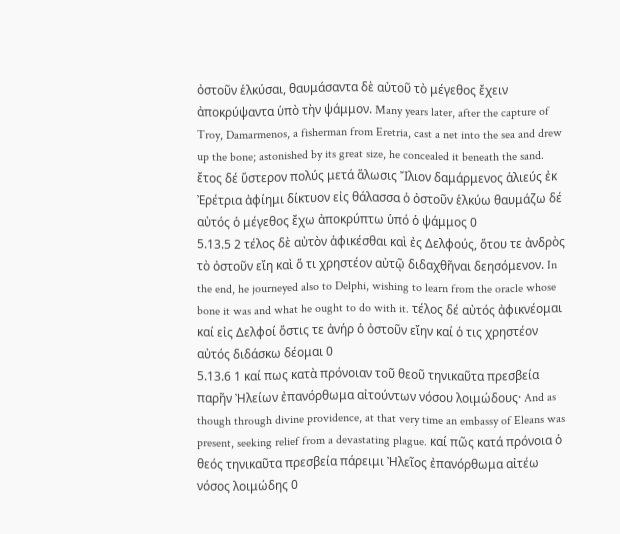ὀστοῦν ἑλκύσαι, θαυμάσαντα δὲ αὐτοῦ τὸ μέγεθος ἔχειν ἀποκρύψαντα ὑπὸ τὴν ψάμμον. Many years later, after the capture of Troy, Damarmenos, a fisherman from Eretria, cast a net into the sea and drew up the bone; astonished by its great size, he concealed it beneath the sand. ἔτος δέ ὕστερον πολύς μετά ἅλωσις Ἴλιον δαμάρμενος ἁλιεύς ἐκ Ἐρέτρια ἀφίημι δίκτυον εἰς θάλασσα ὁ ὀστοῦν ἑλκύω θαυμάζω δέ αὐτός ὁ μέγεθος ἔχω ἀποκρύπτω ὑπό ὁ ψάμμος 0
5.13.5 2 τέλος δὲ αὐτὸν ἀφικέσθαι καὶ ἐς Δελφούς, ὅτου τε ἀνδρὸς τὸ ὀστοῦν εἴη καὶ ὅ τι χρηστέον αὐτῷ διδαχθῆναι δεησόμενον. In the end, he journeyed also to Delphi, wishing to learn from the oracle whose bone it was and what he ought to do with it. τέλος δέ αὐτός ἀφικνέομαι καί εἰς Δελφοί ὅστις τε ἀνήρ ὁ ὀστοῦν εἴην καί ὁ τις χρηστέον αὐτός διδάσκω δέομαι 0
5.13.6 1 καί πως κατὰ πρόνοιαν τοῦ θεοῦ τηνικαῦτα πρεσβεία παρῆν Ἠλείων ἐπανόρθωμα αἰτούντων νόσου λοιμώδους· And as though through divine providence, at that very time an embassy of Eleans was present, seeking relief from a devastating plague. καί πῶς κατά πρόνοια ὁ θεός τηνικαῦτα πρεσβεία πάρειμι Ἠλεῖος ἐπανόρθωμα αἰτέω νόσος λοιμώδης 0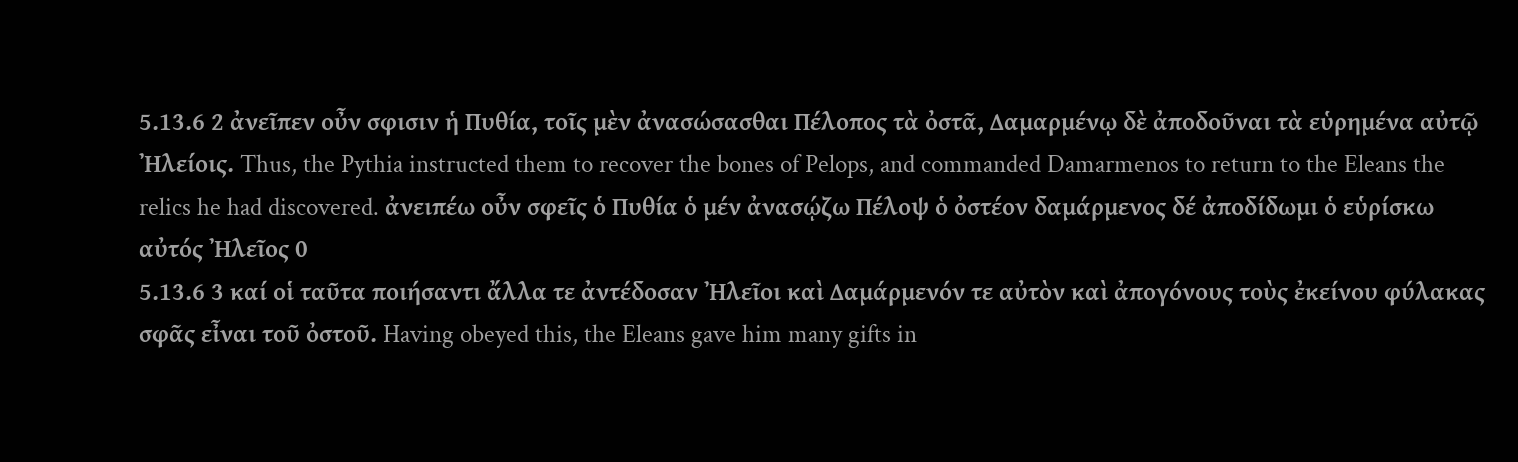5.13.6 2 ἀνεῖπεν οὖν σφισιν ἡ Πυθία, τοῖς μὲν ἀνασώσασθαι Πέλοπος τὰ ὀστᾶ, Δαμαρμένῳ δὲ ἀποδοῦναι τὰ εὑρημένα αὐτῷ Ἠλείοις. Thus, the Pythia instructed them to recover the bones of Pelops, and commanded Damarmenos to return to the Eleans the relics he had discovered. ἀνειπέω οὖν σφεῖς ὁ Πυθία ὁ μέν ἀνασῴζω Πέλοψ ὁ ὀστέον δαμάρμενος δέ ἀποδίδωμι ὁ εὑρίσκω αὐτός Ἠλεῖος 0
5.13.6 3 καί οἱ ταῦτα ποιήσαντι ἄλλα τε ἀντέδοσαν Ἠλεῖοι καὶ Δαμάρμενόν τε αὐτὸν καὶ ἀπογόνους τοὺς ἐκείνου φύλακας σφᾶς εἶναι τοῦ ὀστοῦ. Having obeyed this, the Eleans gave him many gifts in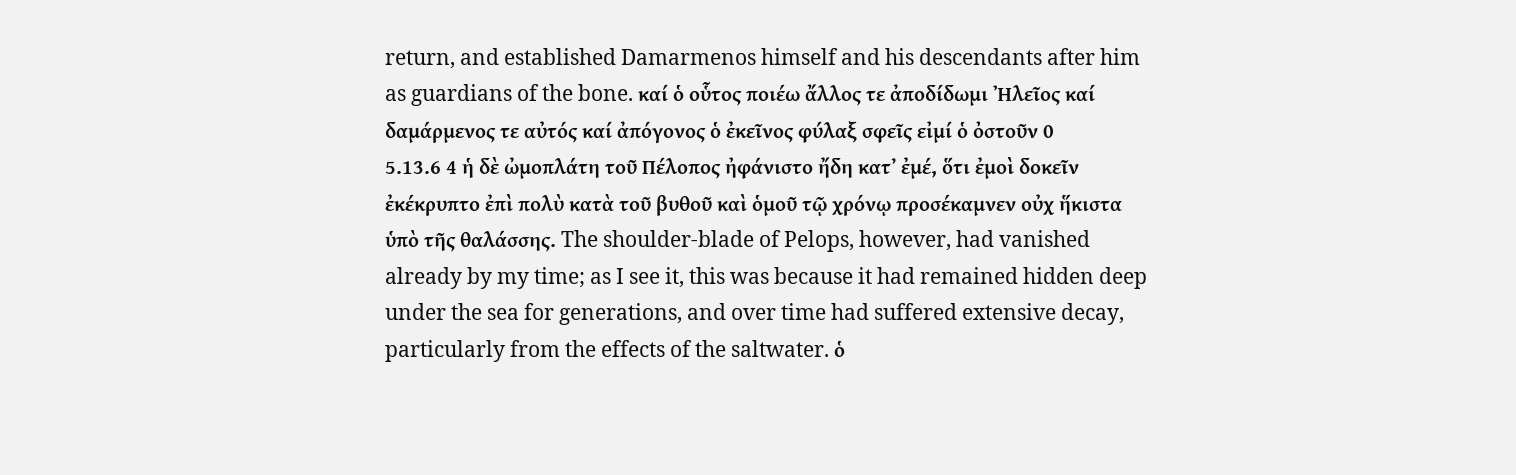return, and established Damarmenos himself and his descendants after him as guardians of the bone. καί ὁ οὗτος ποιέω ἄλλος τε ἀποδίδωμι Ἠλεῖος καί δαμάρμενος τε αὐτός καί ἀπόγονος ὁ ἐκεῖνος φύλαξ σφεῖς εἰμί ὁ ὀστοῦν 0
5.13.6 4 ἡ δὲ ὠμοπλάτη τοῦ Πέλοπος ἠφάνιστο ἤδη κατʼ ἐμέ, ὅτι ἐμοὶ δοκεῖν ἐκέκρυπτο ἐπὶ πολὺ κατὰ τοῦ βυθοῦ καὶ ὁμοῦ τῷ χρόνῳ προσέκαμνεν οὐχ ἥκιστα ὑπὸ τῆς θαλάσσης. The shoulder-blade of Pelops, however, had vanished already by my time; as I see it, this was because it had remained hidden deep under the sea for generations, and over time had suffered extensive decay, particularly from the effects of the saltwater. ὁ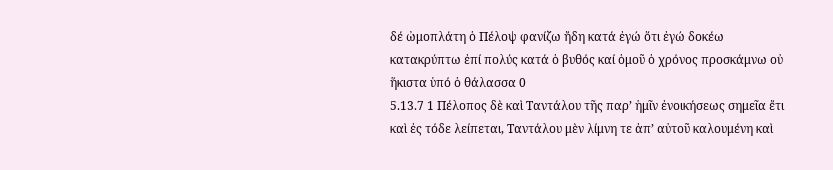δέ ὠμοπλάτη ὁ Πέλοψ φανίζω ἤδη κατά ἐγώ ὅτι ἐγώ δοκέω κατακρύπτω ἐπί πολύς κατά ὁ βυθός καί ὁμοῦ ὁ χρόνος προσκάμνω οὐ ἥκιστα ὑπό ὁ θάλασσα 0
5.13.7 1 Πέλοπος δὲ καὶ Ταντάλου τῆς παρʼ ἡμῖν ἐνοικήσεως σημεῖα ἔτι καὶ ἐς τόδε λείπεται, Ταντάλου μὲν λίμνη τε ἀπʼ αὐτοῦ καλουμένη καὶ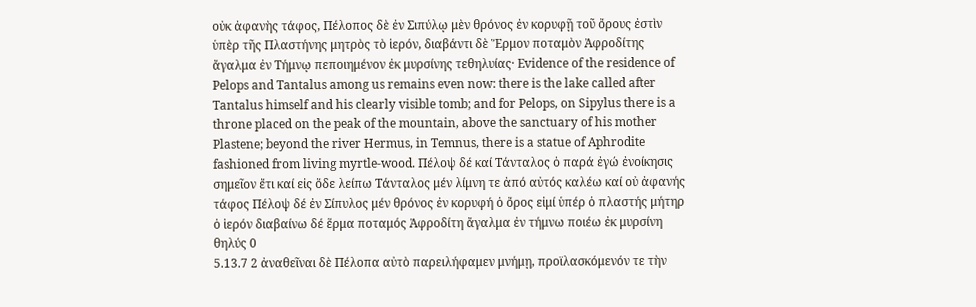οὐκ ἀφανὴς τάφος, Πέλοπος δὲ ἐν Σιπύλῳ μὲν θρόνος ἐν κορυφῇ τοῦ ὄρους ἐστὶν ὑπὲρ τῆς Πλαστήνης μητρὸς τὸ ἱερόν, διαβάντι δὲ Ἕρμον ποταμὸν Ἀφροδίτης ἄγαλμα ἐν Τήμνῳ πεποιημένον ἐκ μυρσίνης τεθηλυίας· Evidence of the residence of Pelops and Tantalus among us remains even now: there is the lake called after Tantalus himself and his clearly visible tomb; and for Pelops, on Sipylus there is a throne placed on the peak of the mountain, above the sanctuary of his mother Plastene; beyond the river Hermus, in Temnus, there is a statue of Aphrodite fashioned from living myrtle-wood. Πέλοψ δέ καί Τάνταλος ὁ παρά ἐγώ ἐνοίκησις σημεῖον ἔτι καί εἰς ὅδε λείπω Τάνταλος μέν λίμνη τε ἀπό αὐτός καλέω καί οὐ ἀφανής τάφος Πέλοψ δέ ἐν Σίπυλος μέν θρόνος ἐν κορυφή ὁ ὄρος εἰμί ὑπέρ ὁ πλαστής μήτηρ ὁ ἱερόν διαβαίνω δέ ἕρμα ποταμός Ἀφροδίτη ἄγαλμα ἐν τήμνω ποιέω ἐκ μυρσίνη θηλύς 0
5.13.7 2 ἀναθεῖναι δὲ Πέλοπα αὐτὸ παρειλήφαμεν μνήμῃ, προϊλασκόμενόν τε τὴν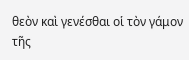θεὸν καὶ γενέσθαι οἱ τὸν γάμον τῆς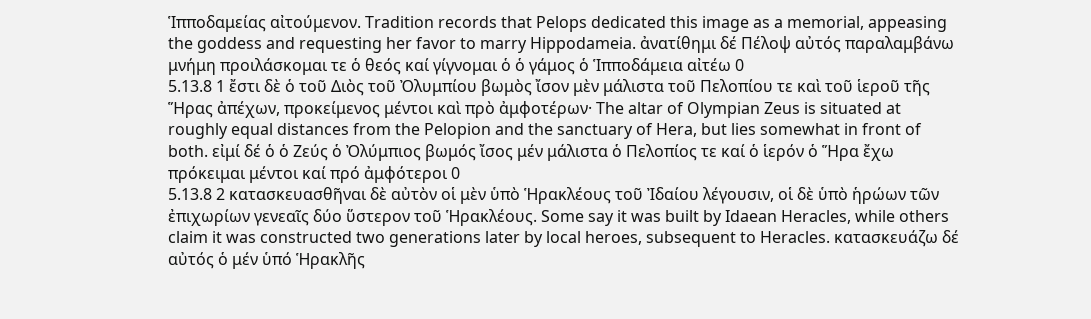Ἱπποδαμείας αἰτούμενον. Tradition records that Pelops dedicated this image as a memorial, appeasing the goddess and requesting her favor to marry Hippodameia. ἀνατίθημι δέ Πέλοψ αὐτός παραλαμβάνω μνήμη προιλάσκομαι τε ὁ θεός καί γίγνομαι ὁ ὁ γάμος ὁ Ἱπποδάμεια αἰτέω 0
5.13.8 1 ἔστι δὲ ὁ τοῦ Διὸς τοῦ Ὀλυμπίου βωμὸς ἴσον μὲν μάλιστα τοῦ Πελοπίου τε καὶ τοῦ ἱεροῦ τῆς Ἥρας ἀπέχων, προκείμενος μέντοι καὶ πρὸ ἀμφοτέρων· The altar of Olympian Zeus is situated at roughly equal distances from the Pelopion and the sanctuary of Hera, but lies somewhat in front of both. εἰμί δέ ὁ ὁ Ζεύς ὁ Ὀλύμπιος βωμός ἴσος μέν μάλιστα ὁ Πελοπίος τε καί ὁ ἱερόν ὁ Ἥρα ἔχω πρόκειμαι μέντοι καί πρό ἀμφότεροι 0
5.13.8 2 κατασκευασθῆναι δὲ αὐτὸν οἱ μὲν ὑπὸ Ἡρακλέους τοῦ Ἰδαίου λέγουσιν, οἱ δὲ ὑπὸ ἡρώων τῶν ἐπιχωρίων γενεαῖς δύο ὕστερον τοῦ Ἡρακλέους. Some say it was built by Idaean Heracles, while others claim it was constructed two generations later by local heroes, subsequent to Heracles. κατασκευάζω δέ αὐτός ὁ μέν ὑπό Ἡρακλῆς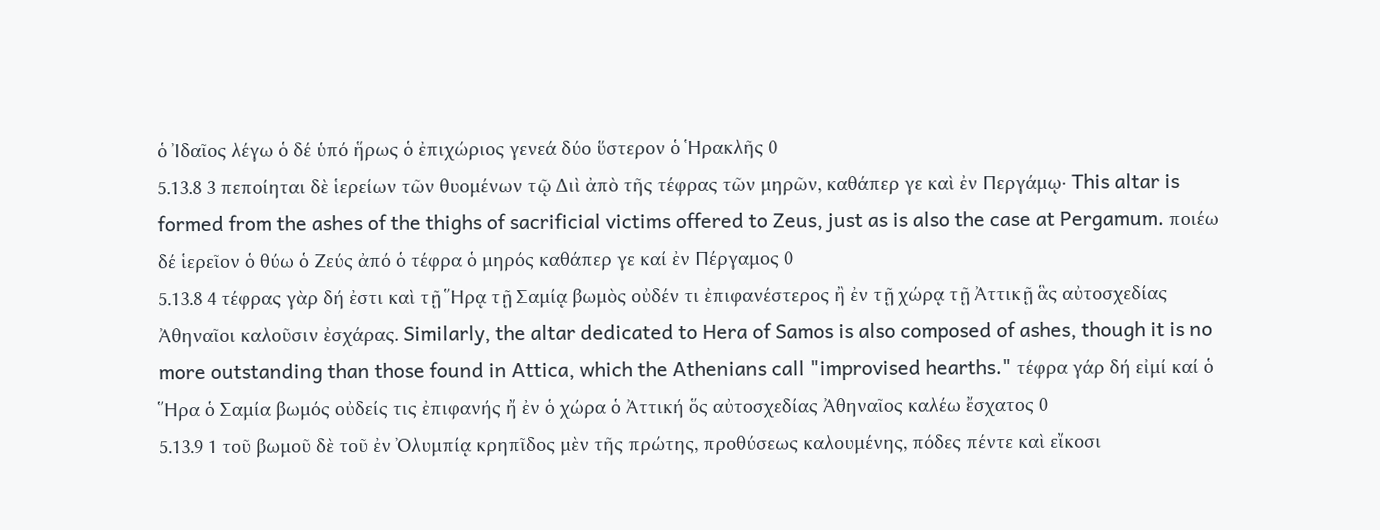ὁ Ἰδαῖος λέγω ὁ δέ ὑπό ἥρως ὁ ἐπιχώριος γενεά δύο ὕστερον ὁ Ἡρακλῆς 0
5.13.8 3 πεποίηται δὲ ἱερείων τῶν θυομένων τῷ Διὶ ἀπὸ τῆς τέφρας τῶν μηρῶν, καθάπερ γε καὶ ἐν Περγάμῳ· This altar is formed from the ashes of the thighs of sacrificial victims offered to Zeus, just as is also the case at Pergamum. ποιέω δέ ἱερεῖον ὁ θύω ὁ Ζεύς ἀπό ὁ τέφρα ὁ μηρός καθάπερ γε καί ἐν Πέργαμος 0
5.13.8 4 τέφρας γὰρ δή ἐστι καὶ τῇ Ἥρᾳ τῇ Σαμίᾳ βωμὸς οὐδέν τι ἐπιφανέστερος ἢ ἐν τῇ χώρᾳ τῇ Ἀττικῇ ἃς αὐτοσχεδίας Ἀθηναῖοι καλοῦσιν ἐσχάρας. Similarly, the altar dedicated to Hera of Samos is also composed of ashes, though it is no more outstanding than those found in Attica, which the Athenians call "improvised hearths." τέφρα γάρ δή εἰμί καί ὁ Ἥρα ὁ Σαμία βωμός οὐδείς τις ἐπιφανής ἤ ἐν ὁ χώρα ὁ Ἀττική ὅς αὐτοσχεδίας Ἀθηναῖος καλέω ἔσχατος 0
5.13.9 1 τοῦ βωμοῦ δὲ τοῦ ἐν Ὀλυμπίᾳ κρηπῖδος μὲν τῆς πρώτης, προθύσεως καλουμένης, πόδες πέντε καὶ εἴκοσι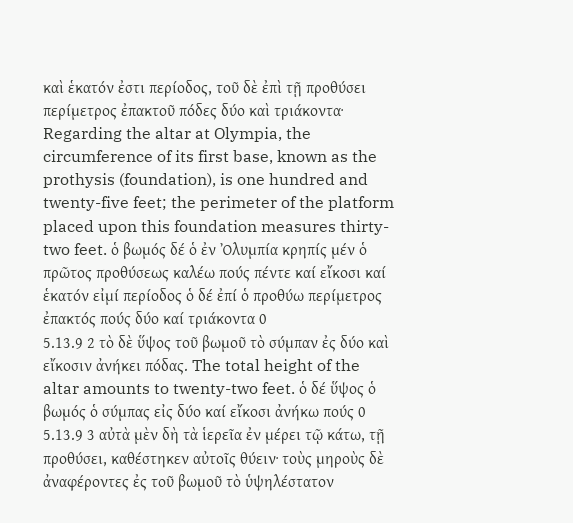καὶ ἑκατόν ἐστι περίοδος, τοῦ δὲ ἐπὶ τῇ προθύσει περίμετρος ἐπακτοῦ πόδες δύο καὶ τριάκοντα· Regarding the altar at Olympia, the circumference of its first base, known as the prothysis (foundation), is one hundred and twenty-five feet; the perimeter of the platform placed upon this foundation measures thirty-two feet. ὁ βωμός δέ ὁ ἐν Ὀλυμπία κρηπίς μέν ὁ πρῶτος προθύσεως καλέω πούς πέντε καί εἴκοσι καί ἑκατόν εἰμί περίοδος ὁ δέ ἐπί ὁ προθύω περίμετρος ἐπακτός πούς δύο καί τριάκοντα 0
5.13.9 2 τὸ δὲ ὕψος τοῦ βωμοῦ τὸ σύμπαν ἐς δύο καὶ εἴκοσιν ἀνήκει πόδας. The total height of the altar amounts to twenty-two feet. ὁ δέ ὕψος ὁ βωμός ὁ σύμπας εἰς δύο καί εἴκοσι ἀνήκω πούς 0
5.13.9 3 αὐτὰ μὲν δὴ τὰ ἱερεῖα ἐν μέρει τῷ κάτω, τῇ προθύσει, καθέστηκεν αὐτοῖς θύειν· τοὺς μηροὺς δὲ ἀναφέροντες ἐς τοῦ βωμοῦ τὸ ὑψηλέστατον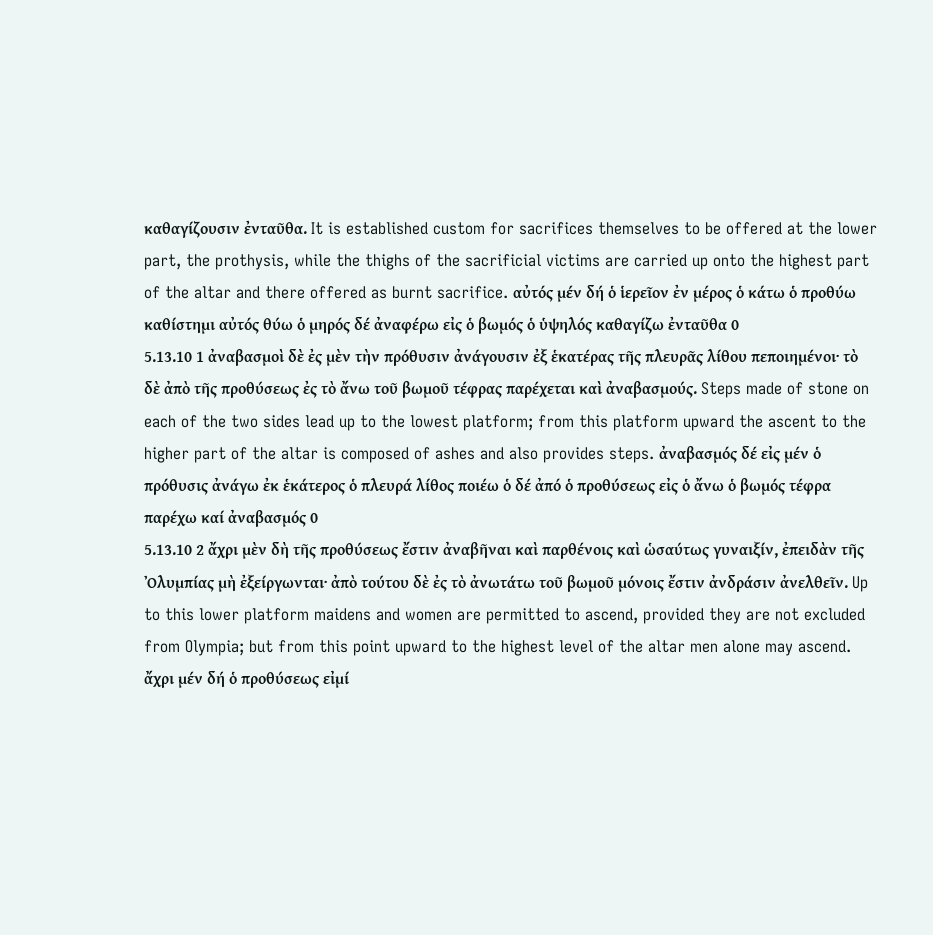καθαγίζουσιν ἐνταῦθα. It is established custom for sacrifices themselves to be offered at the lower part, the prothysis, while the thighs of the sacrificial victims are carried up onto the highest part of the altar and there offered as burnt sacrifice. αὐτός μέν δή ὁ ἱερεῖον ἐν μέρος ὁ κάτω ὁ προθύω καθίστημι αὐτός θύω ὁ μηρός δέ ἀναφέρω εἰς ὁ βωμός ὁ ὑψηλός καθαγίζω ἐνταῦθα 0
5.13.10 1 ἀναβασμοὶ δὲ ἐς μὲν τὴν πρόθυσιν ἀνάγουσιν ἐξ ἑκατέρας τῆς πλευρᾶς λίθου πεποιημένοι· τὸ δὲ ἀπὸ τῆς προθύσεως ἐς τὸ ἄνω τοῦ βωμοῦ τέφρας παρέχεται καὶ ἀναβασμούς. Steps made of stone on each of the two sides lead up to the lowest platform; from this platform upward the ascent to the higher part of the altar is composed of ashes and also provides steps. ἀναβασμός δέ εἰς μέν ὁ πρόθυσις ἀνάγω ἐκ ἑκάτερος ὁ πλευρά λίθος ποιέω ὁ δέ ἀπό ὁ προθύσεως εἰς ὁ ἄνω ὁ βωμός τέφρα παρέχω καί ἀναβασμός 0
5.13.10 2 ἄχρι μὲν δὴ τῆς προθύσεως ἔστιν ἀναβῆναι καὶ παρθένοις καὶ ὡσαύτως γυναιξίν, ἐπειδὰν τῆς Ὀλυμπίας μὴ ἐξείργωνται· ἀπὸ τούτου δὲ ἐς τὸ ἀνωτάτω τοῦ βωμοῦ μόνοις ἔστιν ἀνδράσιν ἀνελθεῖν. Up to this lower platform maidens and women are permitted to ascend, provided they are not excluded from Olympia; but from this point upward to the highest level of the altar men alone may ascend. ἄχρι μέν δή ὁ προθύσεως εἰμί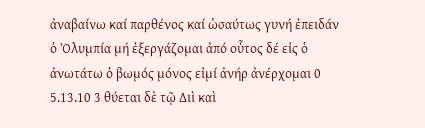ἀναβαίνω καί παρθένος καί ὡσαύτως γυνή ἐπειδάν ὁ Ὀλυμπία μή ἐξεργάζομαι ἀπό οὗτος δέ εἰς ὁ ἀνωτάτω ὁ βωμός μόνος εἰμί ἀνήρ ἀνέρχομαι 0
5.13.10 3 θύεται δὲ τῷ Διὶ καὶ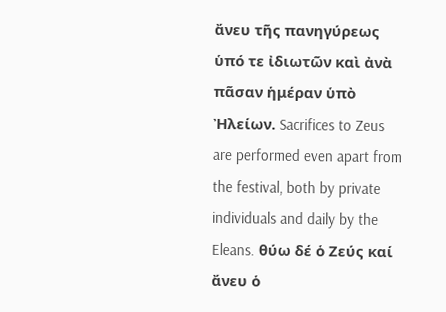ἄνευ τῆς πανηγύρεως ὑπό τε ἰδιωτῶν καὶ ἀνὰ πᾶσαν ἡμέραν ὑπὸ Ἠλείων. Sacrifices to Zeus are performed even apart from the festival, both by private individuals and daily by the Eleans. θύω δέ ὁ Ζεύς καί ἄνευ ὁ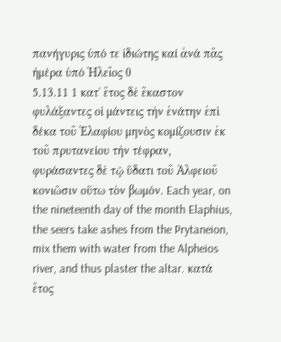πανήγυρις ὑπό τε ἰδιώτης καί ἀνά πᾶς ἡμέρα ὑπό Ἠλεῖος 0
5.13.11 1 κατʼ ἔτος δὲ ἕκαστον φυλάξαντες οἱ μάντεις τὴν ἐνάτην ἐπὶ δέκα τοῦ Ἐλαφίου μηνὸς κομίζουσιν ἐκ τοῦ πρυτανείου τὴν τέφραν, φυράσαντες δὲ τῷ ὕδατι τοῦ Ἀλφειοῦ κονιῶσιν οὕτω τὸν βωμόν. Each year, on the nineteenth day of the month Elaphius, the seers take ashes from the Prytaneion, mix them with water from the Alpheios river, and thus plaster the altar. κατά ἔτος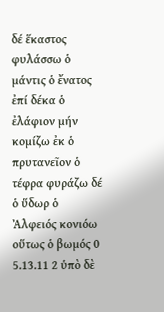δέ ἕκαστος φυλάσσω ὁ μάντις ὁ ἔνατος ἐπί δέκα ὁ ἐλάφιον μήν κομίζω ἐκ ὁ πρυτανεῖον ὁ τέφρα φυράζω δέ ὁ ὕδωρ ὁ Ἀλφειός κονιόω οὕτως ὁ βωμός 0
5.13.11 2 ὑπὸ δὲ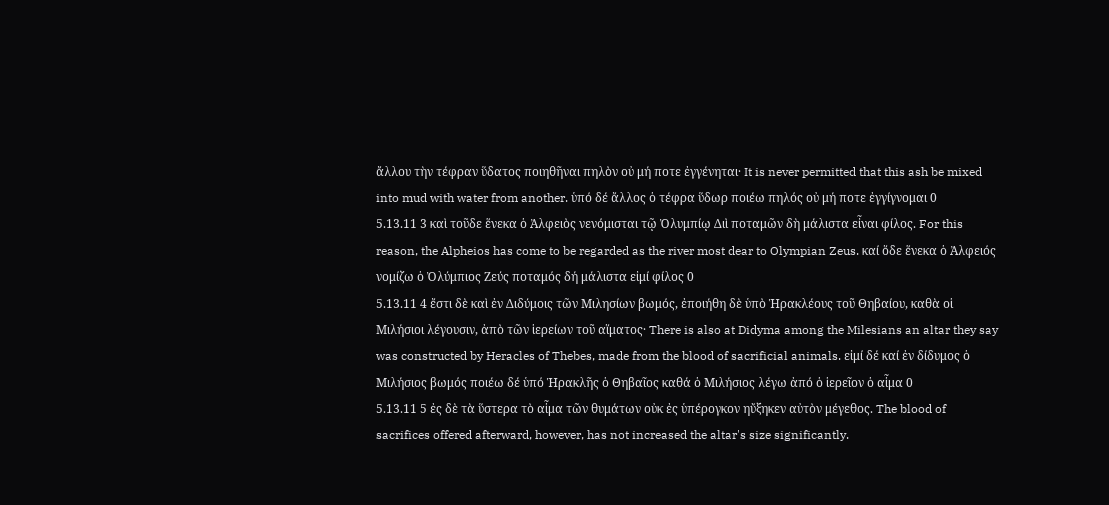ἄλλου τὴν τέφραν ὕδατος ποιηθῆναι πηλὸν οὐ μή ποτε ἐγγένηται· It is never permitted that this ash be mixed into mud with water from another. ὑπό δέ ἄλλος ὁ τέφρα ὕδωρ ποιέω πηλός οὐ μή ποτε ἐγγίγνομαι 0
5.13.11 3 καὶ τοῦδε ἕνεκα ὁ Ἀλφειὸς νενόμισται τῷ Ὀλυμπίῳ Διὶ ποταμῶν δὴ μάλιστα εἶναι φίλος. For this reason, the Alpheios has come to be regarded as the river most dear to Olympian Zeus. καί ὅδε ἕνεκα ὁ Ἀλφειός νομίζω ὁ Ὀλύμπιος Ζεύς ποταμός δή μάλιστα εἰμί φίλος 0
5.13.11 4 ἔστι δὲ καὶ ἐν Διδύμοις τῶν Μιλησίων βωμός, ἐποιήθη δὲ ὑπὸ Ἡρακλέους τοῦ Θηβαίου, καθὰ οἱ Μιλήσιοι λέγουσιν, ἀπὸ τῶν ἱερείων τοῦ αἵματος· There is also at Didyma among the Milesians an altar they say was constructed by Heracles of Thebes, made from the blood of sacrificial animals. εἰμί δέ καί ἐν δίδυμος ὁ Μιλήσιος βωμός ποιέω δέ ὑπό Ἡρακλῆς ὁ Θηβαῖος καθά ὁ Μιλήσιος λέγω ἀπό ὁ ἱερεῖον ὁ αἷμα 0
5.13.11 5 ἐς δὲ τὰ ὕστερα τὸ αἷμα τῶν θυμάτων οὐκ ἐς ὑπέρογκον ηὔξηκεν αὐτὸν μέγεθος. The blood of sacrifices offered afterward, however, has not increased the altar's size significantly.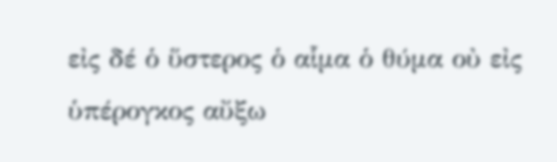εἰς δέ ὁ ὕστερος ὁ αἷμα ὁ θύμα οὐ εἰς ὑπέρογκος αὔξω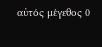αὐτός μέγεθος 0